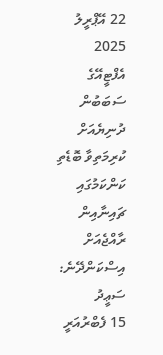22 އޭޕްރީލު 2025
އެފްޓީއޭގެ ސަބަބުން ދުނިޔެއަށް ކުރިމަތިވާ ބޮޑެތި ކަންކަމުގައި ޗައިނާއިން ރާއްޖެއަށް އިސްކަންދޭނެ: ސަޢީދު
15 ފެބްރުއަރީ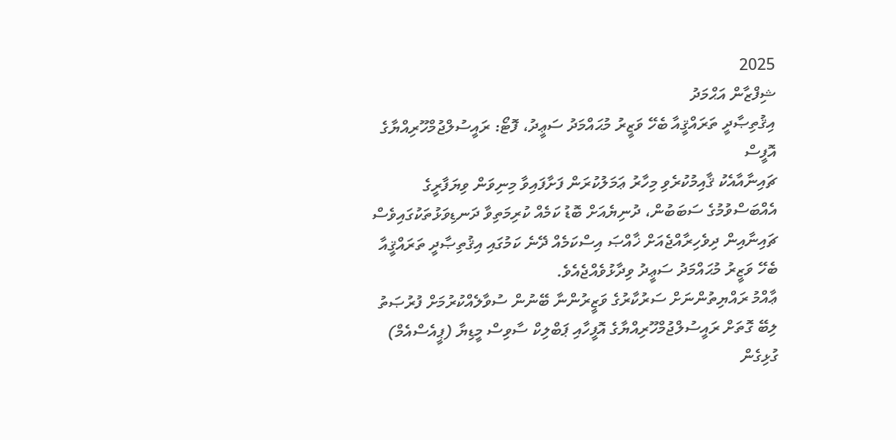2025
ޝިފްޒާން އަޙްމަދު
އިޤުތިޞާދީ ތަރައްޤީއާ ބެހޭ ވަޒީރު މުޙައްމަދު ސަޢީދު، ފޮޓޯ: ރައީސުލްޖުމްހޫރިއްޔާގެ އޮފީސް
ޗައިނާއާއެކު ޤާއިމުކުރެވި މިހާރު ޢަމަލުކުރަން ފަށާފައިވާ މިނިވަން ވިޔަފާރީގެ އެއްބަސްވުމުގެ ސަބަބުން، ދުނިޔެއަށް ބޮޑު ކަމެއް ކުރިމަތިވާ ދަނޑިވަޅުތަކުގައިވެސް ޗައިނާއިން ދިވެހިރާއްޖެއަށް ޚާއްޞަ އިސްކަމެއް ދޭނެ ކަމުގައި އިޤުތިޞާދީ ތަރައްޤީއާ ބެހޭ ވަޒީރު މުޙައްމަދު ސަޢީދު ވިދާޅުވެއްޖެއެވެ.
ޢާއްމު ރައްޔިތުންނަށް ސަރުކާރުގެ ވަޒީރުންނާ ބޭނުން ސުވާލެއްކުރުމަށް ފުރުޞަތު ލިބޭ ގޮތަށް ރައީސުލްޖުމްހޫރިއްޔާގެ އޮފީހާއި ޕަބްލިކް ސާވިސް މީޑިޔާ (ޕީއެސްއެމް) ގުޅިގެން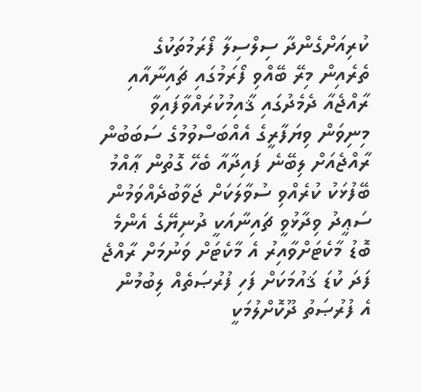ކުރިއަށްގެންދާ ސިލްސިލާ ފޯރަމުތަކުގެ ތެރެއިން މިރޭ ބޭއްވި ފޯރަމުގައި ޗައިނާއާއި ރާއްޖެއާ ދެމެދުގައި ޤާއިމުކުރައްވާފައިވާ މިނިވަން ވިޔަފާރީގެ އެއްބަސްވުމުގެ ސަބަބުން ރާއްޖެއަށް ލިބޭނެ ފައިދާއާ ބެހޭ ގޮތުން ޢާއްމު ބޭފުޅަކު ކުރެއްވި ސުވާލަކަށް ޖަވާބުދެއްވަމުން ސަޢީދު ވިދާޅުވީ ޗައިނާއަކީ ދުނިޔޭގެ އެންމެ ބޮޑު މާކެޓަށްވާއިރު އެ މާކެޓަށް ވަނުމަށް ރާއްޖެ ފަދަ ކުޑަ ޤައުމަކަށް ފަހި ފުރުޞަތެއް ލިބުމުން އެ ފުރުޞަތު ދޫކޮށްލުމަކީ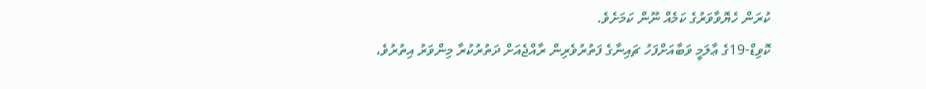ކުރަން ހެޔޮވާވަރުގެ ކަމެއް ނޫން ކަމަށެވެ.
ކޮވިޑް-19ގެ ޢާލަމީ ވަބާއަށްފަހު ޗައިނާގެ ފަތުރުވެރިން ރާއްޖެއަށް ދަތުރުކުރާ މިންވަރު އިތުރުވެ،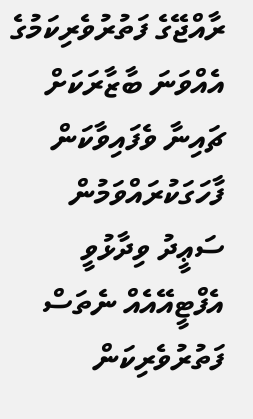ރާއްޖޭގެ ފަތުރުވެރިކަމުގެ އެއްވަނަ ބާޒާރަކަށް ޗައިނާ ވެފައިވާކަން ފާހަގަކުރައްވަމުން ސަޢީދު ވިދާޅުވީ އެފްޓީއޭއެއް ނެތަސް ފަތުރުވެރިކަން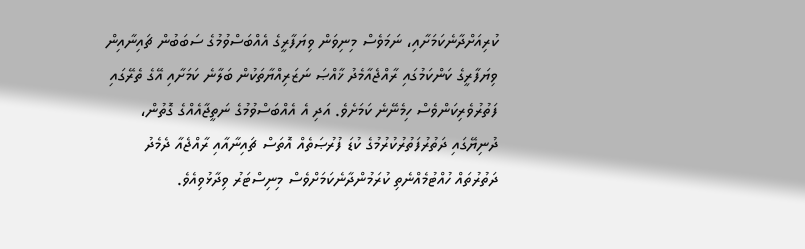ކުރިއަށްދާނެކަމަށާއި، ނަމަވެސް މިނިވަން ވިޔަފާރީގެ އެއްބަސްވުމުގެ ސަބަބުން ޗައިނާއިން ވިޔަފާރީގެ ކަންކަމުގައި ރާއްޖެއާމެދު ޚާއްޞަ ނަޒަރިއްޔާތަކުން ބަލާނެ ކަމަށާއި އޭގެ ތެރޭގައި ފަތުރުވެރިކަންވެސް ހިމެނޭނެ ކަމަށެވެ. އަދި އެ އެއްބަސްވުމުގެ ނަތީޖާއެއްގެ ގޮތުން، ދުނިޔޭގައި ދަތުރުފަތުރުކުރުމުގެ ކުޑަ ފުރުޞަތެއް އޮތަސް ޗައިނާއާއި ރާއްޖެއާ ދެމެދު ދަތުރުތައް ހުއްޓުމެއްނެތި ކުރަމުންދާނެކަމަށްވެސް މިނިސްޓަރު ވިދާޅުވިއެވެ.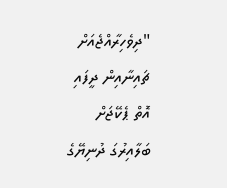"ދިވެހިރާއްޖެއަށް ޗައިނާއިން ދީފައި އޮތް ޕެކޭޖަށް ބަލާއިރުގަ ދުނިޔޭގެ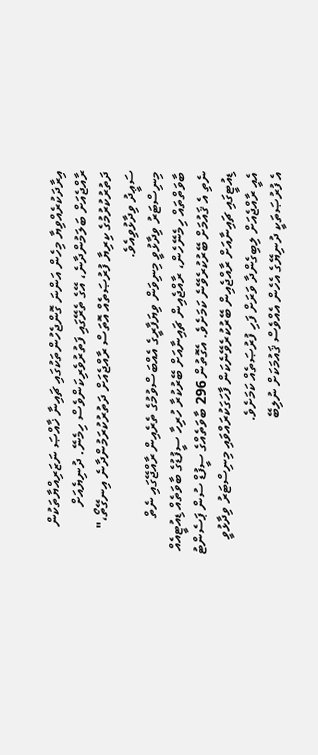އިރާދަކުރެއްވިޔާ މިހެން އަންނަ ގޮންޖެހުންތަކުގައި ޗައިނާ ޚާއްޞަ ނަޒަރިއްޔާތަކުން ރާއްޖެއަށް ބަލަމުންދާނެ، އޭގެ ތެރޭގައި ފަތުރުވެރިކަންވެސް ހިމެނޭ. ދުނިޔެއަށް ދަތުރުކުރުމުގެ ކިރިޔާ ފުރުޞަތެއް އޮތަސް ރާއްޖެއަށް ދަތުރުކުރަމުންދާނެ އިނގޭތޯ،" ސަޢީދު ވިދާޅުވިއެވެ.
މިނިސްޓަރު ވިދާޅުވީ މިނިވަން ވިޔަފާރީގެ އެއްބަސްވުމުގެ ތެރެއިން ރާއްޖޭގައި ނެތް ބާވަތްތައް ހިމެނޭހެން، ރާއްޖެއިން ޗައިނާއަށް ބޭރުކުރާ ހުރިހާ ސީފުޑުގެ ބާވަތެއް ޑިއުޓީއެއް ނެތި އެ ޤައުމަށް ބޭރުކުރެވޭނެ ކަމަށެވެ. އެގޮތުން 296 ބާވަތެއްގެ ސީފުޑް ސުން ޕަސެންޓު ޑިއުޓީގައި ޗައިނާއަށް ރާއްޖެއިން ބޭރުކުރެވޭނެކަން ފާހަގަކުރައްވައި މިނިސްޓަރު ވިދާޅުވީ އެއީ ރާއްޖެއަށް ލިބިގެންދާ ވަރަށް ފަހި ފުރުޞަތެއް ކަމަށެވެ.
އެ ފުރުޞަތަކީ ދުނިޔޭގެ އެހެން އެއްވެސް ޤައުމަކަށް ނުލިބޭ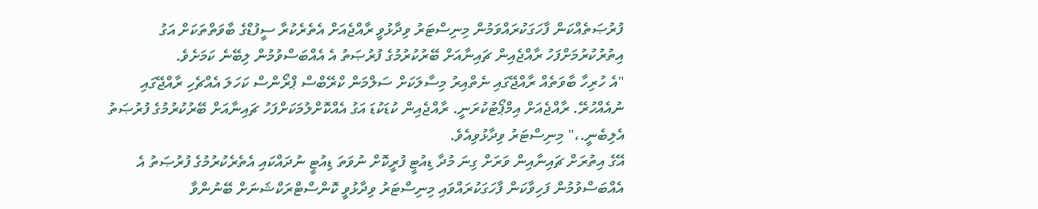ފުރުޞަތެއްކަން ފާހަގަކުރައްވަމުން މިނިސްޓަރު ވިދާޅުވީ ރާއްޖެއަށް އެތެރެކުރާ ސީފުޑްގެ ބާވަތްތަކަށް އަގު އިތުރުކުރުމަށްފަހު ރާއްޖެއިން ޗައިނާއަށް ބޭރުކުރުމުގެ ފުރުޞަތު އެ އެއްބަސްވުމުން ލިބޭނެ ކަމަށެވެ.
"އެ ހުރިހާ ބާވަތެއް ރާއްޖޭގައި ނެތްއިރު މިސާލަކަށް ސަލްމަން ކްރޭބްސް ޕްރޯންސް ކަހަލަ އެއްޗެހި ރާއްޖޭގައި ނުއެއްހުރޭ. ރާއްޖެއަށް އިމްޕޯޓުކުރަނީ. ރާއްޖެއިން ކުޑަކުޑަ އަގު އެއްކޮށްލުމަކަށްފަހު ޗައިނާއަށް ބޭރުކުރުމުގެ ފުރުޞަތު އެލިބެނީ.،" މިނިސްޓަރު ވިދާޅުވިއެވެ.
އޭގެ އިތުރަށް ޗައިނާއިން ވަރަށް ގިނަ މުދާ ޑިއުޓީ ފުރީކޮށް ނުވަތަ ޑިއުޓީ ނުދައްކައި އެތެރެކުރުމުގެ ފުރުޞަތު އެ އެއްބަސްވުމުން ފަހިވާކަން ފާހަގަކުރައްވައި މިނިސްޓަރު ވިދާޅުވީ ކޮންސްޓްރަކްޝަނަށް ބޭނުންވާ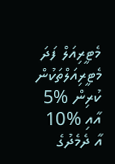މެޓީރިއަލް ފަދަ މެޓީރިއަލްތަކުން ކުރިން %5 އާއި %10 އާ ދެމެދުގެ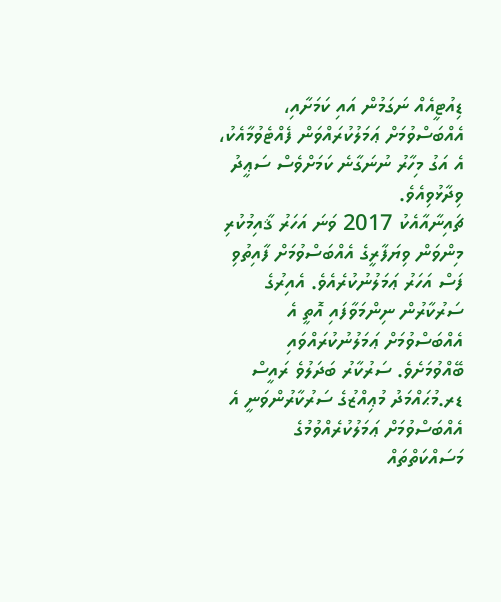ޑިއުޓީއެއް ނަގަމުން އައި ކަމަށާއި، އެއްބަސްވުމަށް ޢަމަލުކުރައްވަން ފެއްޓެވުމާއެކު، އެ އަގު މިހާރު ނުނަގާނެ ކަމަށްވެސް ސަޢީދު ވިދާޅުވިއެވެ.
ޗައިނާއާއެކު 2017 ވަނަ އަހަރު ޤާއިމުކުރި މިންވަން ވިޔަފާރީގެ އެއްބަސްވުމަށް ފާއިތުވި ފަސް އަހަރު ޢަމަލުނުކުރެއެވެ. އެއިރުގެ ސަރުކާރުން ނިންމަވާފައި އޮތީ އެ އެއްބަސްވުމަށް ޢަމަލުނުކުރައްވައި ބޭއްވުމަށެވެ. ސަރުކާރު ބަދަލުވެ ރައީސް ޑރ.މުޙައްމަދު މުޢިއްޒުގެ ސަރުކާރުންވަނީ އެ އެއްބަސްވުމަށް ޢަމަލުކުރެއްވުމުގެ މަސައްކަތްތައް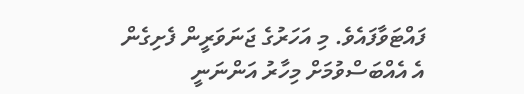ފައްޓަވާފައެވެ. މި އަހަރުގެ ޖަނަވަރީން ފެށިގެން އެ އެއްބަސްވުމަށް މިހާރު އަންނަނީ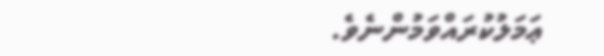ޢަމަލުކުރައްވަމުންނެވެ.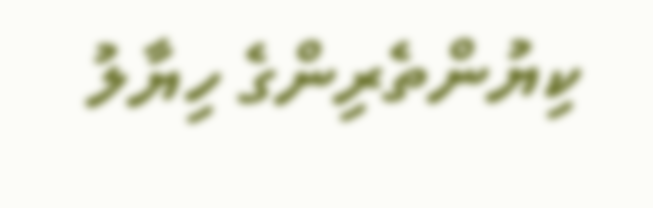ކިޔުންތެރިންގެ ހިޔާލު